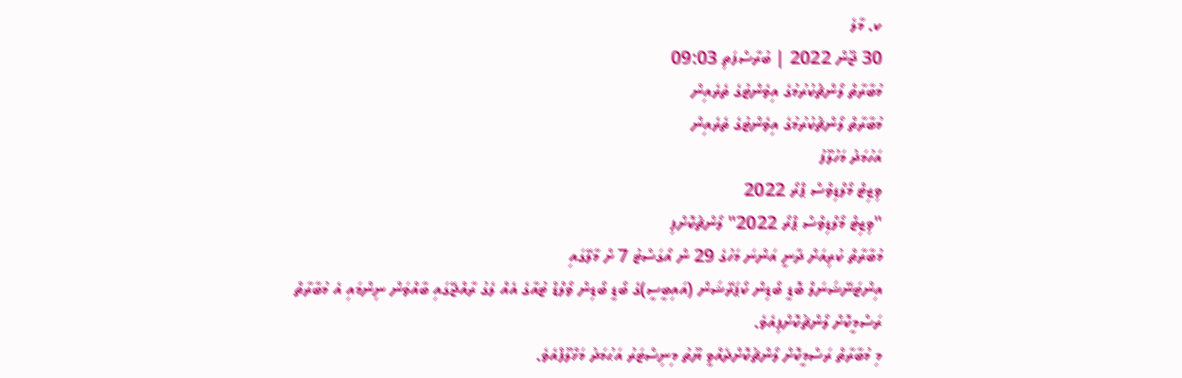ކ. މާލެ
30 ޖޫން 2022 | ބުރާސްފަތި 09:03
މުބާރާތް ލޯންޗުކުރުމުގެ އިވެންޓުގެ ތެރެއިން
މުބާރާތް ލޯންޗުކުރުމުގެ އިވެންޓުގެ ތެރެއިން
އަހުމަދު މަހުލޫފު
ވިޒިޓް މޯލްޑިވްސް ޕްރޯ 2022
"ވިޒިޓް މޯލްޑިވްސް ޕްރޯ 2022" ލޯންޗުކޮށްފި
މުބާރާތް ކުރިއަށް ދާނީ އަންނަ މަހުގެ 29 ން އޯގަސްޓު 7 ށް މާލޭގައި
އިންޓަނޭޝަނަލް ބޮޑީ ބޯޑިން ކޯޕަރޭޝަން (އައިބީސީ)ގެ ބޯޑީ ބޯޑިން ވޯލްޑް ޓުއާގެ އެއް ލެގު ރާއްޖޭގައި ބާއްވަން ނިންމައި އެ މުބާރާތް ރަސްމީކޮށް ލޯންޗުކޮށްފިއެވެ.
މި މުބާރާތް ރަސްމީކޮށް ލޯންޗުކޮށްދެއްވީ ޔޫތު މިނިސްޓަރު އަޙުމަދު މަޚްލޫފްއެވެ.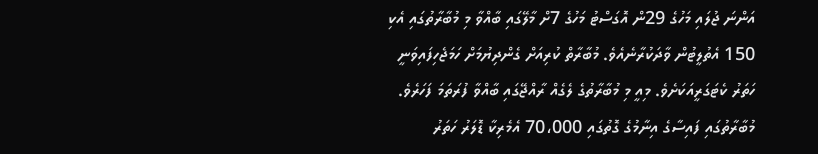އަންނަ ޖުލައި މަހުގެ 29ން އޮގަސްޓު މަހުގެ 7ށް މާލޭގައި ބާއްވާ މި މުބާރާތުގައި އެކި 150 އެތުލީޓުން ވާދަކުރާނެއެވެ. މުބާރާތް ކުރިއަށް ގެންދިޔުމަށް ހަމަޖެހިފައިވަނީ ހަތަރު ކެޓަގަރީއަކަށެވެ. މިއީ މި މުބާރާތުގެ ލެގެއް ރާއްޖޭގައި ބާއްވާ ފުރަތަމަ ފަހަރެވެ. މުބާރާތުގައި ފައިސާގެ އިނާމުގެ ގޮތުގައި 70،000 އެމެރިކާ ޑޮލަރު ހަތަރު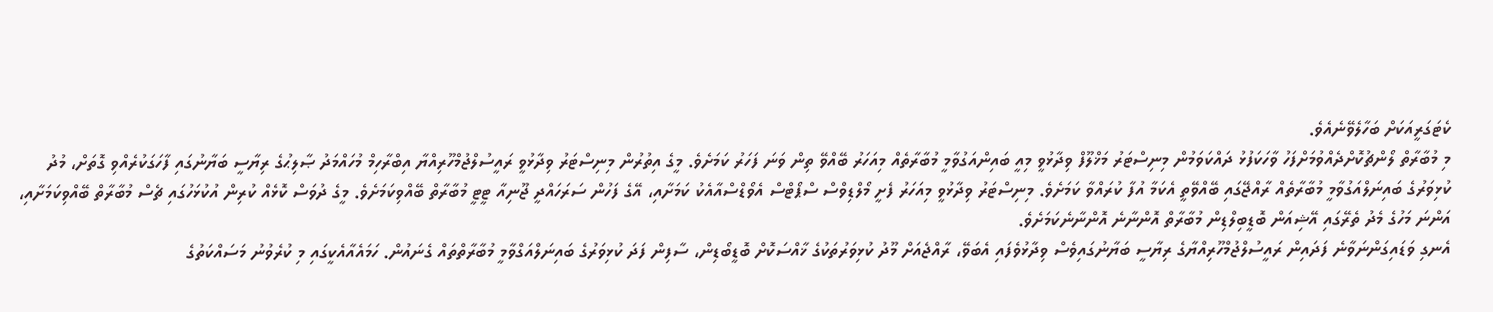ކެޓަގަރީއަކަށް ބަހާލެވޭނެއެވެ.
މި މުބާރާތް ލޯންޗުކޮށްދެއްވުމަށްފަހު ވާހަކަފުޅު ދައްކަވަމުން މިނިސްޓަރު މަޚްލޫފް ވިދާޅުވީ މިއީ ބައިންއަގުވާމީ މުބާރާތެއް މިއަހަރު ބޭއްވޭ ތިން ވަނަ ފަހަރު ކަމަށެވެ. މީގެ އިތުރުން މިނިސްޓަރު ވިދާޅުވީ ރައީސުލްޖުމްހޫރިއްޔާ އިބްރާހިމް މުހައްމަދު ޞާލިޙުގެ ރިޔާސީ ބަޔާނުގައި ފާހަގަކުރެއްވި ގޮތަށް، މުދު ކުޅިވަރުގެ ބައިނަލްއަގުވާމީ މުބާރާތެއް ރާއްޖޭގައި ބޭއްވޭތީ އެކަމާ އުފާ ކުރައްވާ ކަމަށެވެ. މިނިސްޓަރު ވިދާޅުވީ މިއަހަރު ފެށީ މޯލްޑިވްސް ސްޕޯޓްސް އެވޯޑްސްއާއެކު ކަމަށާއި، އޭގެ ފަހުން ސަރަހައްދީ ޖޫނިއާ ޓީޓީ މުބާރާތް ބޭއްވިކަމަށެވެ. މީގެ ދުވަސް ކޮޅެއް ކުރިން އުކުޅަހުގައި ޗެސް މުބާރާތް ބޭއްވިކަމަށާއި، އަންނަ މަހުގެ މެދު ތެރޭގައި އޭޝިއަން ބޮޑީބިލްޑިން މުބާރާތް އޮންނާނެ އޮންނާނެކަމަށެވެ.
އެނގި ވަޑައިގަންނަވާނެ ފަދައިން ރައީސުލްޖުމްހޫރިއްޔާގެ ރިޔާސީ ބަޔާނުގައިވެސް ވިދާޅުވެފައި އެބަވޭ، ރާއްޖެއަށް މޫދު ކުޅިވަރުތަކުގެ ޚާއްސަކޮށް ބޮޑީބޯޑިން، ސާފިން ފަދަ ކުޅިވަރުގެ ބައިނަލްއަގްވާމީ މުބާރާތްތައް ގެނައުން. ހަމައެއާއެކީގައި މި ކުރެވުނު މަސައްކަތުގެ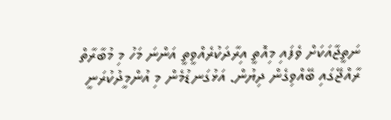ނަތީޖާއަކަށް ވެފައި މިއޮތީ އިރާދަކުރެއްވީތީ އަންނަ މަހު މި މުބާރާތް ރާއްޖޭގައި ބޭއްވިގެން ދިޔުން. އަޅުގަނޑުމެން މި އުންމީދުކުރަނީ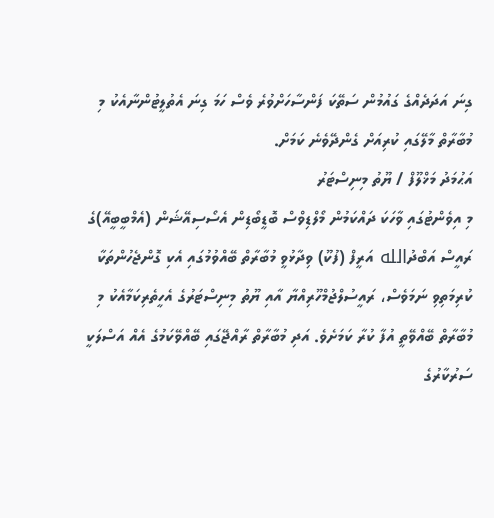ގިނަ އަދަދެއްގެ ގައުމުން ސަތޭކަ ފަންސާހަށްވުރެ ވެސް ހަމަ ގިނަ އެތުލީޓުންނާއެކު މި މުބާރާތް މާލޭގައި ކުރިއަށް ގެންދޭވެނެ ކަމަށް.
އަޙުމަދު މަޚްލޫފް / ޔޫތު މިނިސްޓަރު
މި އިވެންޓުގައި ވާހަކަ ދައްކަމުން މޯލްޑިވްސް ބޮޑީބޯޑިން އެސޯސިއޭޝަން (އެމްބީބީއޭ)ގެ ރައީސް އަބްދުالله އަރީފް (ފުކޫ) ވިދާޅުވީ މުބާރާތް ބޭއްވުމުގައި އެކި ގޮންޖެހުންތަކާ ކުރިމަތިވި ނަމަވެސް، ރައީސުލްޖުމްހޫރިއްޔާ އާއި ޔޫތު މިނިސްޓަރުގެ އެހީތެރިކަމާއެކު މި މުބާރާތް ބޭއްވޭތީ އުފާ ކުރާ ކަމަށެވެ. އަދި މުބާރާތް ރާއްޖޭގައި ބޭއްވޭކަމުގެ އެއް އަސްލަކީ ސަރުކާރުގެ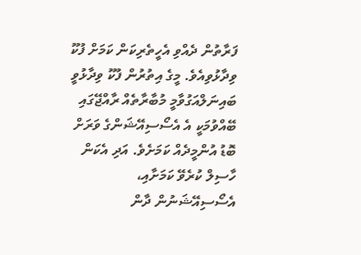ފަރާތުން ދެއްވި އެހީތެރިކަން ކަމަށް ފުކޫ ވިދާޅުވިއެވެ. މީގެ އިތުރުން ފުކޫ ވިދާޅުވީ ބައިނަލްއަގުވާމީ މުބާރާތެއް ރާއްޖޭގައި ބޭއްވުމަކީ އެ އެސޯސިއޭޝަންގެ ވަރަށް ބޮޑު އުންމީދެއް ކަމަށެވެ. އަދި އެކަން ހާސިލް ކުރެވޭ ކަމަށާއި، އެސޯސިއޭޝަނުން ދާން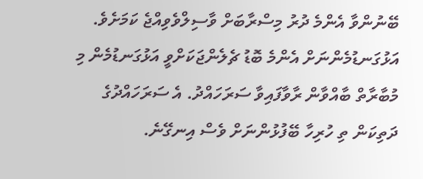ބޭނުންވާ އެންމެ ދުރު މިސްރާބަށް ވާސިލްވެވިއްޖެ ކަމަށެވެ.
އަޅުގަނޑުމެންނަށް އެންމެ ބޮޑު ޗެލެންޖަކަށްވީ އަޅުގަނޑުމެން މި މުބާރާތް ބާއްވާން ރާވާފައިވާ ސަރަހައްދު. އެ ސަރަހައްދުގެ ދަތިކަން ތި ހުރިހާ ބޭފުޅުންނަށް ވެސް އިނގޭނެ.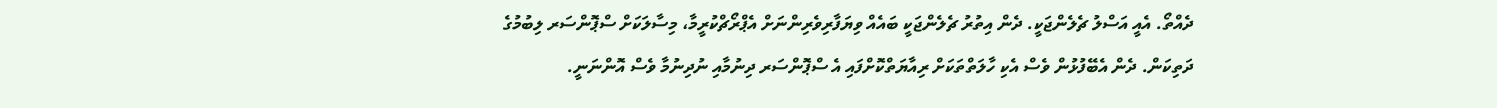ދެއްތޯ. އެއީ އަސްލު ޗެލެންޖަކީ. ދެން އިތުރު ޗެލެންޖަކީ ބައެއް ވިޔަފާރިވެރިންނަށް އެޕްރޯޗްކުރީމާ، މިސާލަކަށް ސްޕޮންސަރ ލިބުމުގެ ދަތިކަން. ދެން އެބޭފުޅުން ވެސް އެކި ހާލަތްތަކަށް ރިއާޔަތްކޮށްފައި އެ ސްޕޮންސަރ ދިނުމާއި ނުދިނުމާ ވެސް އޮންނަނީ.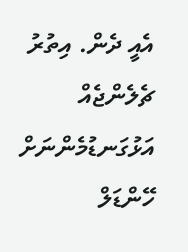އެއީ ދެން. އިތުރު ޗެލެންޖެއް އަޅުގަނޑުމެންނަށް ހޭންޑަލް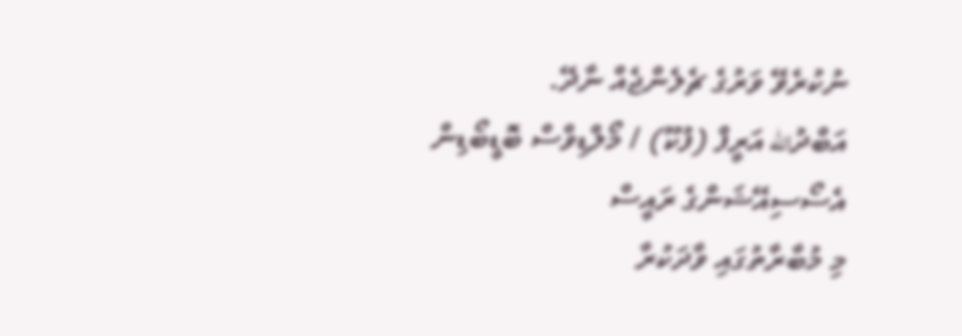ނުކުރެވޭ ވަރުގެ ޗެލެންޖެއް ނާދޭ.
އަބްދުالله އަރީފް (ފުކޫ) / މޯލްޑިވްސް ބޮޑީބޯޑިން އެސޯސިއޭޝަންގެ ރައީސް
މި މުބާރާތުގައި ވާދަކުރާ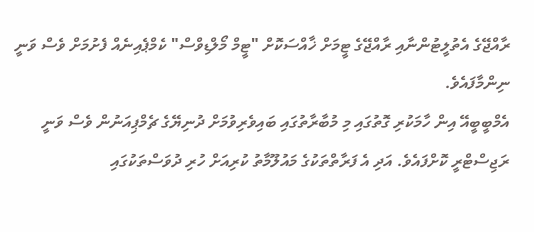ރާއްޖޭގެ އެތުލީޓުންނާއި ރާއްޖޭގެ ޓީމަށް ޚާއްސަކޮށް "ޓީމް މޯލްޑިވްސް" ކެމްޕެއިނެއް ފެށުމަށް ވެސް ވަނީ ނިންމާފައެވެ.
އެމްބީބީއޭ އިން ހާމަކުރި ގޮތުގައި މި މުބާރާތުގައި ބައިވެރިވުމަށް ދުނިޔޭގެ ޗެމްޕިއަނުން ވެސް ވަނީ ރަޖިސްޓްރީ ކޮށްފައެވެ. އަދި އެ ފަރާތްތަކުގެ މައުލޫމާތު ކުރިއަށް ހުރި ދުވަސްތަކުގައި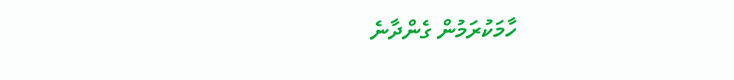ހާމަކުރަމުން ގެންދާނެ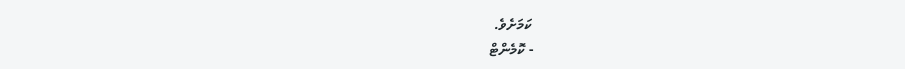ކަމަށެވެ.
- ކޮމެންޓް